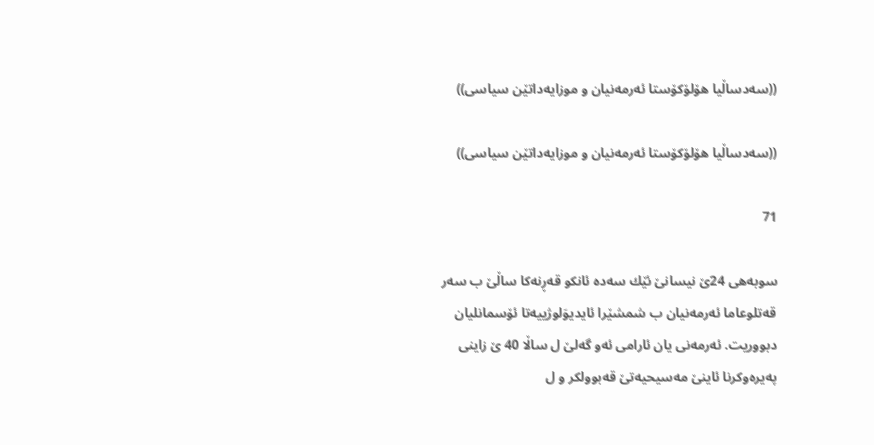((سه‌دساڵیا هۆلۆكۆستا ئه‌رمه‌نیان و موزایه‌داتێن سیاسی))

((سه‌دساڵیا هۆلۆكۆستا ئه‌رمه‌نیان و موزایه‌داتێن سیاسی))

71

سوبه‌هی 24ێ نیسانێ ئێك سه‌ده‌ ئانكو قه‌ڕنه‌كا ساڵێ ب سه‌ر قه‌تلوعاما ئه‌رمه‌نیان ب شمشێرا ئایدیوَلوژییه‌تا ئۆسمانلیان دبووریت. ئه‌رمه‌نی یان ئارامی ئه‌و گه‌لێ ل ساڵا 40 ێ زاینی په‌یره‌وكرنا ئاینێ مه‌سیحیه‌تێ قه‌بوولكر و ل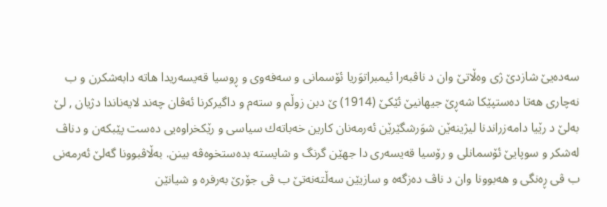سه‌ده‌یێ شازدێ ژی وه‌ڵاتێ وان د ناڤبه‌را ئیمبراتوَریا ئۆسمانی و سه‌فه‌وی و ڕوسیا قه‌یسه‌ریدا هاته‌ دابه‌شكرن و ب نه‌چاری هه‌تا ده‌ستپێكا شه‌ڕێ جیهانیێ ئێكێ (1914) ێ دبن زوڵم و سته‌م و داگیركرنا ئه‌ڤان چه‌ند لایه‌ناندا دژیان , لێ به‌لێ د رێیا دامه‌زراندنا لیژینه‌ێن شوَرشگێرێن ئه‌رمه‌نان كارین خه‌باته‌ك سیاسی و رێكخراوه‌یی ده‌ست پێبكه‌ن و دناڤ له‌شكر و سوپایێ ئۆسمانلی و رۆسیا قه‌یسه‌ری دا جهێن گرنگ و شایسته‌ بده‌ستخوه‌ڤه‌ بینن. به‌ڵاڤبوونا گه‌لێ ئه‌رمه‌نی ب ڤی ڕه‌نگی و هه‌بوونا وان د ناڤ ده‌زگه‌ه و سازیێن سه‌ڵته‌نه‌تێ ب ڤی جۆرێ به‌رفره‌ و شیانێن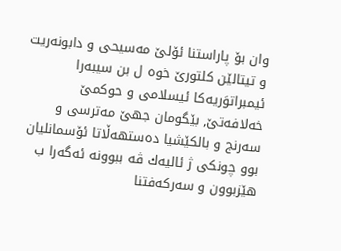وان بۆ پاراستنا ئۆلێ مه‌سیحی و دابونه‌ریت و تیتالێن كلتورێ خوه‌ ل بن سیبه‌را ئیمبراتوَریه‌كا ئیسلامی و حوكمێ خه‌لافه‌تێ, بێگومان جهێ مه‌ترسی و سه‌رنج و بالكێشیا ده‌ستهه‌ڵاتا ئۆسمانلیان بوو چونكی ژ ئالیه‌ك ڤه‌ ببوونه‌ ئه‌گه‌را ب هێزبوون و سه‌ركه‌فتنا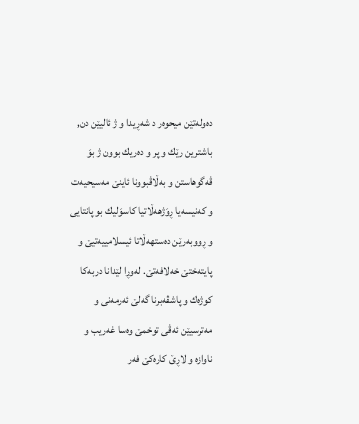ده‌وله‌تێن میحوه‌ر د شه‌ڕیدا و ژ ئالیێن دن, باشترین رێك و پر و ده‌ریك بوون ژ بوَ ڤه‌گوهاستن و به‌ڵاڤبوونا ئاینێ مه‌سیحیه‌ت و كه‌نیسه‌یا ڕوَژهه‌ڵاتیا كاسوَلیك بو پانتایی و ڕووبه‌رێن ده‌ستهه‌ڵاتا ئیسلامییه‌تیێ و پایته‌ختێ خه‌لافه‌تێ. له‌وڕا لێدانا دربه‌كا كوژه‌ك و پاشڤه‌برنا گه‌لێ ئه‌رمه‌نی و مه‌ترسیێن ئه‌ڤی توخمێ وه‌سا غه‌ریب و ناوازه‌ و لاڕێ كاره‌كێ فه‌ر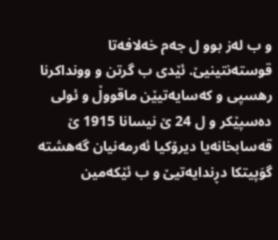و ب له‌ز بوو ل جه‌م خه‌لافه‌تا قوسته‌نتینیێ. ئێدی ب گرتن و وونداكرنا رهسپی و كه‌سایه‌تیێن ماقووڵ و ئولی ده‌سپێكر و ل 24 ێ نیسانا 1915 ێ قه‌سابخانه‌یا دیرۆكیا ئه‌رمه‌نیان گه‌هشته‌ گوَپیتكا دڕندایه‌تیێ و ب ئێكه‌مین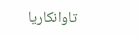تاوانكاریا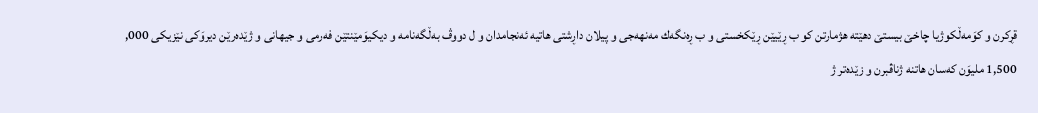قڕكرن و كوَمه‌ڵكوژیا چاخێ بیستێ دهێته‌ هژمارتن كو ب ڕێیێن ڕێكخستی و ب ڕه‌نگه‌ك مه‌نهه‌جی و پیلان داڕشتی هاتیه‌ ئه‌نجامدان و ل دووڤ به‌ڵگه‌نامه‌ و دیكیوَمێنتێن فه‌رمی و جیهانی و ژێده‌رێن دیروَكی نێزیكی 000, 1,500 ملیوَن كه‌سان هاتنه‌ ژناڤبرن و زێده‌تر ژ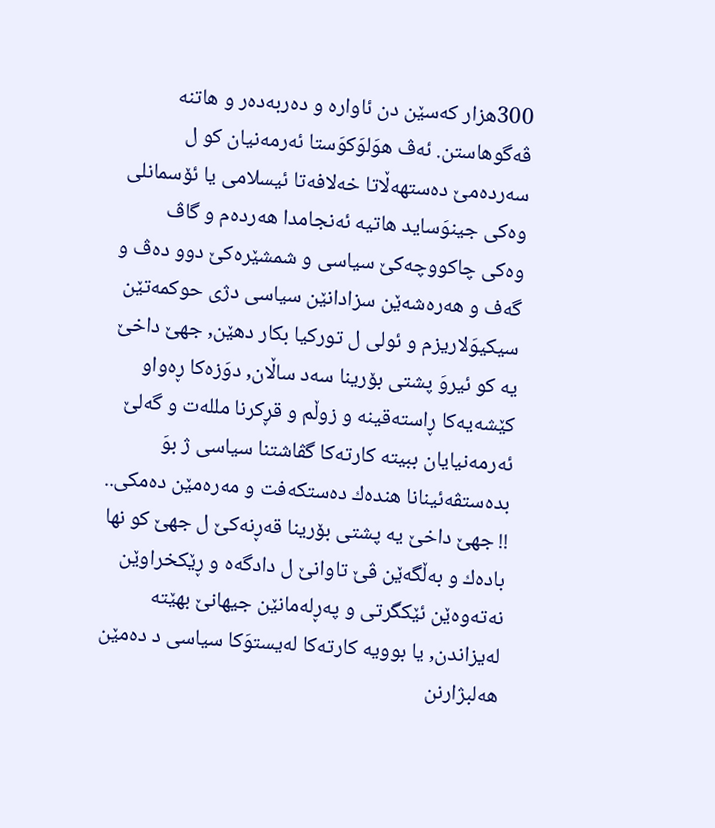300هزار كه‌سێن دن ئاواره‌ و ده‌ربه‌ده‌ر و هاتنه‌ ڤه‌گوهاستن. ئه‌ڤ هوَلوَكوَستا ئه‌رمه‌نیان كو ل سه‌رده‌مێ ده‌ستهه‌ڵاتا خه‌لافه‌تا ئیسلامی یا ئۆسمانلی وه‌كی جینوَساید هاتیه‌ ئه‌نجامدا هه‌رده‌م و گاڤ وه‌كی چاكووچه‌كێ سیاسی و شمشێره‌كێ دوو ده‌ڤ و گه‌ف و هه‌ره‌شه‌ێن سزادانێن سیاسی دژی حوكمه‌تێن سیكیوَلاریزم و ئولی ل توركیا بكار دهێن, جهێ داخێ یه‌ كو ئیروَ پشتی بۆرینا سه‌د ساڵان, دوَزه‌كا ڕه‌واو كێشه‌یه‌كا ڕاسته‌قینه‌ و زوڵم و قڕكرنا ملله‌ت و گه‌لێ ئه‌رمه‌نیایان ببیته‌ كارته‌كا گڤاشتنا سیاسی ژ بوَ بده‌ستڤه‌ئینانا هنده‌ك ده‌ستكه‌فت و مه‌ره‌مێن ده‌مكی.. !! جهێ داخێ یه‌ پشتی بۆرینا قه‌ڕنه‌كێ ل جهێ كو نها باده‌ك و به‌ڵگه‌ێن ڤێ تاوانێ ل دادگه‌ه و ڕێكخراوێن نه‌ته‌وه‌ێن ئێكگرتی و په‌ڕله‌مانێن جیهانێ بهێته‌ له‌یزاندن, یا بوویه‌ كارته‌كا له‌یستوَكا سیاسی د ده‌مێن هه‌لبژارنن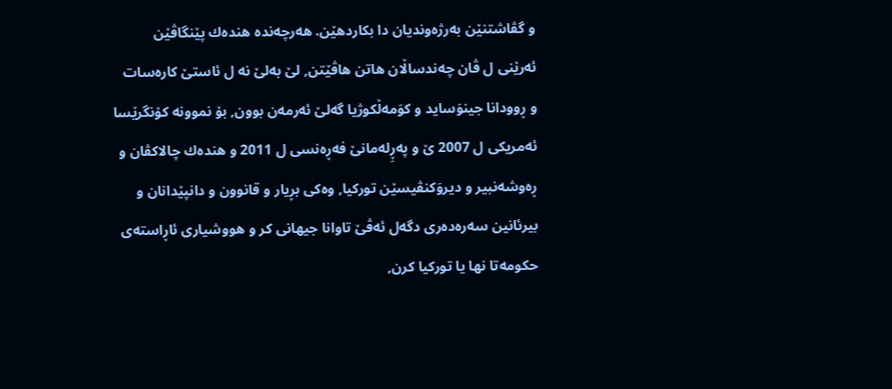و گڤاشتنێن به‌رژه‌وندیان دا بكاردهێن. هه‌رچه‌نده‌ هنده‌ك پێنگاڤێن ئه‌رێنی ل ڤان چه‌ندساڵان هاتن هاڤێتن, لێ به‌لێ نه‌ ل ئاستێ كاره‌سات و ڕوودانا جینوَساید و كوَمه‌ڵكوژیا گه‌لێ ئه‌رمه‌ن بوون, بۆ نموونه‌ كۆنگرێسا ئه‌مریكی ل 2007 ێ و په‌ڕِله‌مانێ فه‌ڕه‌نسی ل 2011 و هنده‌ك چالاكڤان و ڕه‌وشه‌نبیر و دیروَكنڤیسێن توركیا, وه‌كی بڕیار و قانوون و دانپێدانان و بیرئانین سه‌ره‌ده‌ری دگه‌ل ئه‌ڤێ تاوانا جیهانی كر و هووشیاری ئاڕاسته‌ی حكومه‌تا نها یا توركیا كرن,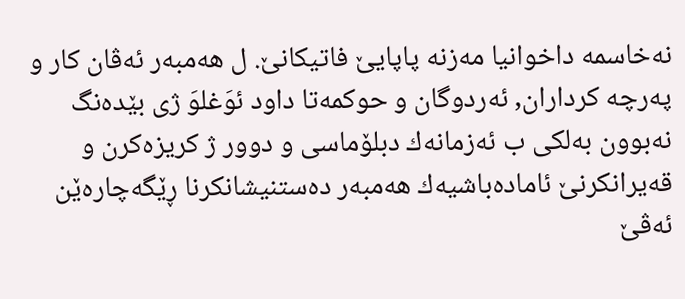نه‌خاسمه‌ داخوانیا مه‌زنه‌ پاپایێ فاتیكانێ. ل هه‌مبه‌ر ئه‌ڤان كار و په‌رچه‌ كرداران, ئه‌ردوگان و حوكمه‌تا داود ئوَغلوَ ژی بێده‌نگ نه‌بوون به‌لكی ب ئه‌زمانه‌ك دبلۆماسی و دوور ژ كریزه‌كرن و قه‌یرانكرنێ ئاماده‌باشیه‌ك هه‌مبه‌ر ده‌ستنیشانكرنا ڕێگه‌چاره‌ێن ئه‌ڤێ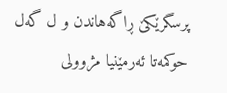پرسگرێكێ ڕاگه‌هاندن و ل گه‌ل حوكمه‌تا ئه‌رمێنیا مژوولی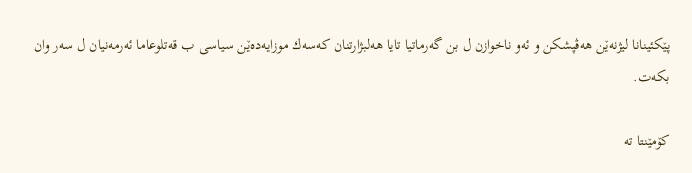پێكئینانا لیژنه‌ێن هه‌ڤپشكن و ئه‌و ناخوازن ل بن گه‌رماتیا تایا هه‌لبژارتنان كه‌سه‌ك موزایه‌ده‌ێن سیاسی ب قه‌تلوعاما ئه‌رمه‌نیان ل سه‌ر وان بكه‌ت.

کۆمێنتا تە